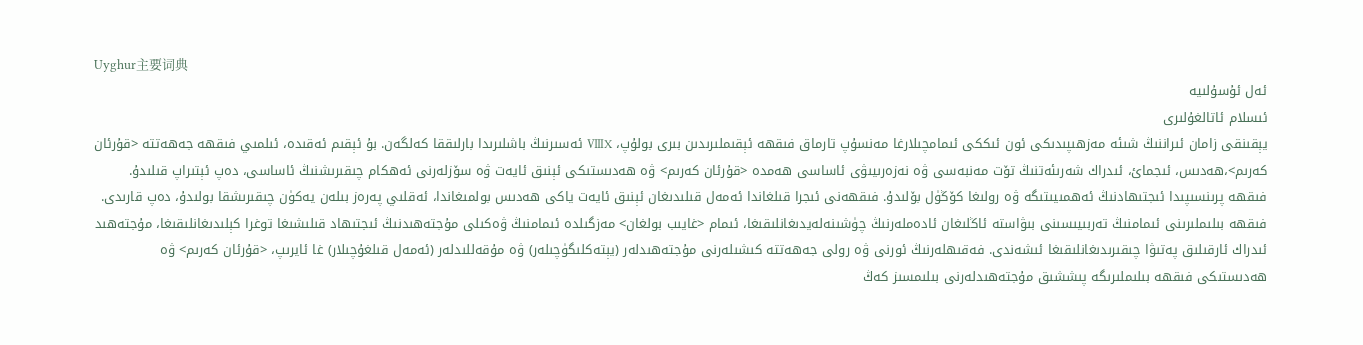Uyghur主要词典
ئەل ئۇسۇلىيە
ئىسلام ئاتالغۇلىرى
يېقىنقى زامان ئىراننىڭ شىئە مەزھىپىدىكى ئون ئىككى ئىمامچىلارغا مەنسۇپ تارماق فىقھە ئېقىملىرىدىن بىرى بولۇپ، ⅧⅩ ئەسىرنىڭ باشلىرىدا بارلىققا كەلگەن. بۇ ئېقىم ئەقىدە، ئىلمىي فىقھە جەھەتتە <قۇرئان كەرىم>،ھەدىس، ئىجمائ، ئىدراك شەرىئەتنىڭ تۆت مەنبەسى ۋە نەزەرىيىۋى ئاساسى ھەمدە <قۇرئان كەرىم> ۋە ھەدىستىكى ئېنىق ئايەت ۋە سۆزلەرنى ئەھكام چىقىرىشنىڭ ئاساسى، دەپ ئېتىراپ قىلىدۇ. فىقھە پرىنسىپىدا ئىجتىھادنىڭ ئەھمىيىتىگە ۋە رولىغا كۆڭۈل بۆلىدۇ. فىقھەنى ئىجرا قىلغاندا ئەمەل قىلىدىغان ئېنىق ئايەت ياكى ھەدىس بولمىغاندا، ئەقلىي پەرەز بىلەن يەكۈن چىقىرىشقا بولىدۇ، دەپ قارىدى. فىقھە بىلىملىرىنى ئىمامنىڭ تەربىيىسىنى بىۋاستە ئاڭلىغان ئادەملەرنىڭ چۈشىنەلەيدىغانلىقىغا، ئىمام <غايىب بولغان> مەزگىلدە ئىمامنىڭ ۋەكىلى مۇجتەھىدنىڭ ئىجتىھاد قىلىشىغا توغرا كېلىدىغانلىقىغا، مۇجتەھىد ئىدراك ئارقىلىق پەتىۋا چىقىرىدىغانلىقىغا ئىشەندى. فەقىھلەرنىڭ ئورنى ۋە رولى جەھەتتە كىشىلەرنى مۇجتەھىدلەر (يېتەكلىگۈچىلەر) ۋە مۇقەللىدلەر (ئەمەل قىلغۇچىلار) غا ئايرىپ، <قۇرئان كەرىم> ۋە ھەدىستىكى فىقھە بىلىملىرىگە پىششىق مۇجتەھىدلەرنى بىلىمسىز كەڭ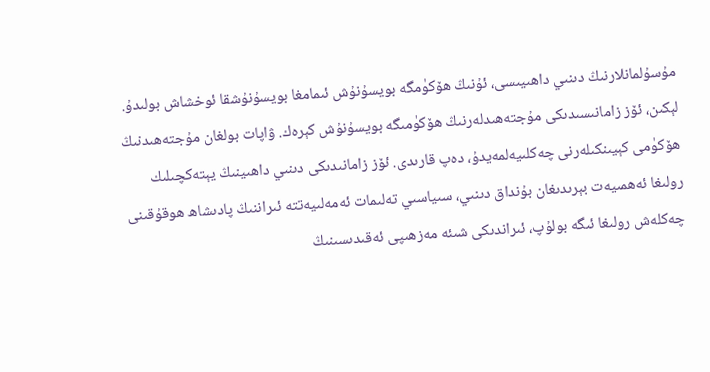مۇسۇلمانلارنىڭ دىنىي داھىيىسى، ئۇنىڭ ھۆكۈمگە بويسۇنۇش ئىمامغا بويسۇنۇشقا ئوخشاش بولىدۇ. لېكىن، ئۆز زامانىسىدىكى مۇجتەھىدلەرنىڭ ھۆكۈمىگە بويسۇنۇش كېرەك. ۋاپات بولغان مۇجتەھىدنىڭ ھۆكۈمى كېيىنكىلەرنى چەكلىيەلمەيدۇ، دەپ قارىدى. ئۆز زامانىدىكى دىنىي داھىينىڭ يېتەكچىلىك رولىغا ئەھمىيەت بېرىدىغان بۇنداق دىنىي، سىياسىي تەلىمات ئەمەلىيەتتە ئىراننىڭ پادىشاھ ھوقۇقىنى چەكلەش رولىغا ئىگە بولۇپ، ئىراندىكى شىئە مەزھىپى ئەقىدىسىنىڭ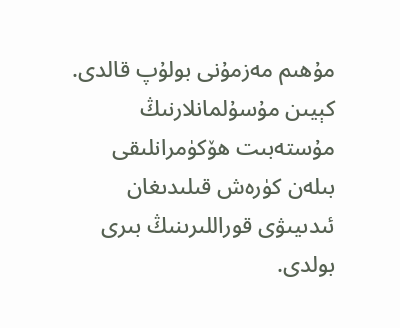مۇھىم مەزمۇنى بولۇپ قالدى. كېيىن مۇسۇلمانلارنىڭ مۇستەبىت ھۆكۈمرانلىقى بىلەن كۈرەش قىلىدىغان ئىدىيىۋى قوراللىرىنىڭ بىرى بولدى.